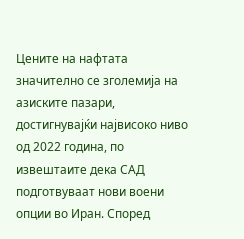Цените на нафтата значително се зголемија на азиските пазари, достигнувајќи највисоко ниво од 2022 година, по извештаите дека САД подготвуваат нови воени опции во Иран. Според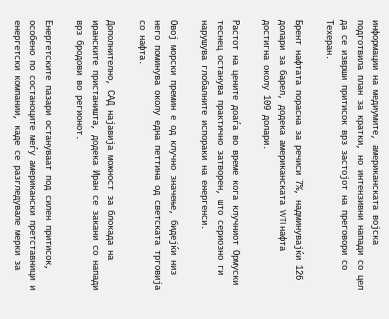информации на медиумите, американската војска подготвила план за кратки, но интензивни напади со цел да се изврши притисок врз застојот на преговори со Техеран.

Брент нафтата порасна за речиси 7%, надминувајќи 126 долари за барел, додека американската WTI нафта достигна околу 109 долари.

Растот на цените доаѓа во време кога клучниот Ормуски теснец останува практично затворен, што сериозно ги нарушува глобалните испораки на енергенси.

Овој морски премин е од клучно значење, бидејќи низ него поминува околу една петтина од светската трговија со нафта.

Дополнително, САД најавија можност за блокада на иранските пристаништа, додека Иран се закани со напади врз бродови во регионот.

Енергетските пазари остануваат под силен притисок, особено по состаноците меѓу американски претставници и енергетски компании, каде се разгледувале мерки за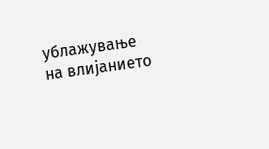ублажување на влијанието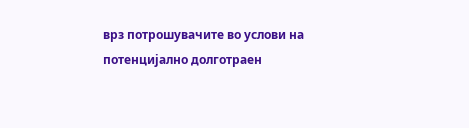врз потрошувачите во услови на потенцијално долготраен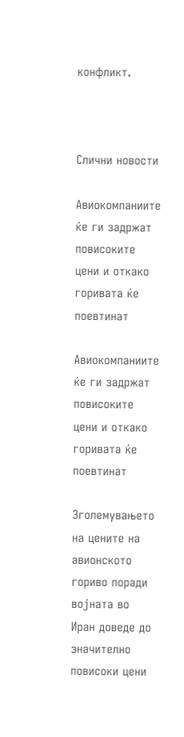конфликт.



Слични новости

Авиокомпаниите ќе ги задржат повисоките цени и откако горивата ќе поевтинат

Авиокомпаниите ќе ги задржат повисоките цени и откако горивата ќе поевтинат

Зголемувањето на цените на авионското гориво поради војната во Иран доведе до значително повисоки цени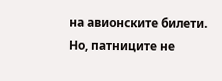на авионските билети. Но, патниците не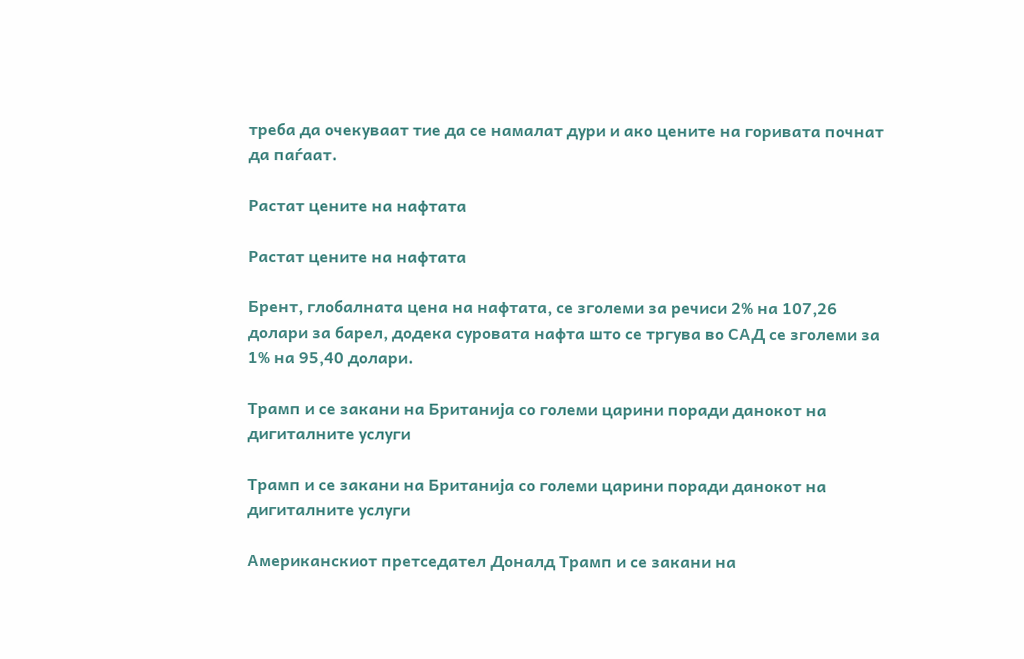треба да очекуваат тие да се намалат дури и ако цените на горивата почнат да паѓаат.

Растат цените на нафтата

Растат цените на нафтата

Брент, глобалната цена на нафтата, се зголеми за речиси 2% на 107,26 долари за барел, додека суровата нафта што се тргува во САД се зголеми за 1% на 95,40 долари.

Трамп и се закани на Британија со големи царини поради данокот на дигиталните услуги

Трамп и се закани на Британија со големи царини поради данокот на дигиталните услуги

Американскиот претседател Доналд Трамп и се закани на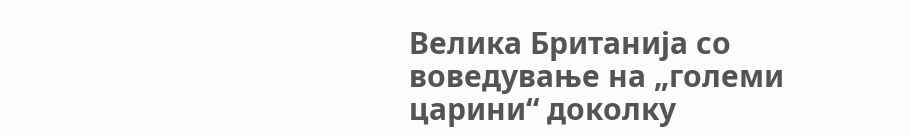Велика Британија со воведување на „големи царини“ доколку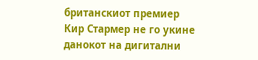британскиот премиер Кир Стармер не го укине данокот на дигитални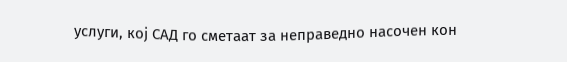услуги, кој САД го сметаат за неправедно насочен кон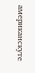американскуте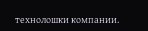технолошки компании.